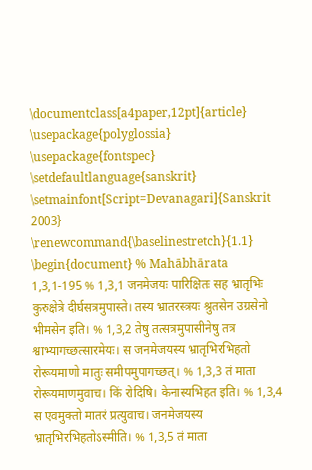\documentclass[a4paper,12pt]{article} \usepackage{polyglossia} \usepackage{fontspec} \setdefaultlanguage{sanskrit} \setmainfont[Script=Devanagari]{Sanskrit 2003} \renewcommand{\baselinestretch}{1.1} \begin{document} % Mahābhārata 1,3,1-195 % 1,3,1 जनमेजयः पारिक्षितः सह भ्रातृभिः कुरुक्षेत्रे दीर्घसत्रमुपास्ते। तस्य भ्रातरस्त्रयः श्रुतसेन उग्रसेनो भीमसेन इति। % 1,3,2 तेषु तत्सत्रमुपासीनेषु तत्र श्वाभ्यागच्छत्सारमेयः। स जनमेजयस्य भ्रातृभिरभिहतो रोरूयमाणो मातुः समीपमुपागच्छत्। % 1,3,3 तं माता रोरूयमाणमुवाच। किं रोदिषि। केनास्यभिहत इति। % 1,3,4 स एवमुक्तो मातरं प्रत्युवाच। जनमेजयस्य भ्रातृभिरभिहतोऽस्मीति। % 1,3,5 तं माता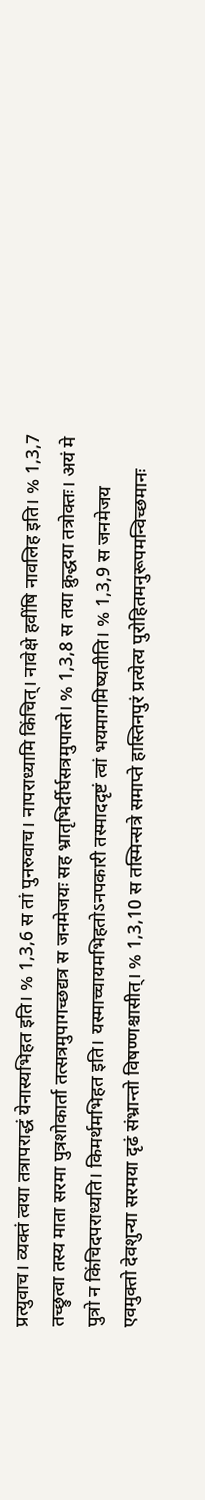प्रत्युवाच। व्यक्तं त्वया तत्रापराद्धं येनास्यभिहत इति। % 1,3,6 स तां पुनरुवाच। नापराध्यामि किंचित्। नावेक्षे हवींषि नावलिह इति। % 1,3,7 तच्छ्रुत्वा तस्य माता सरमा पुत्रशोकार्ता तत्सत्रमुपागच्छद्यत्र स जनमेजयः सह भ्रातृभिर्दीर्घसत्रमुपास्ते। % 1,3,8 स तया क्रुद्धया तत्रोक्तः। अयं मे पुत्रो न किंचिदपराध्यति। किमर्थमभिहत इति। यस्माच्चायमभिहतोऽनपकारी तस्माददृष्टं त्वां भयमागमिष्यतीति। % 1,3,9 स जनमेजय एवमुक्तो देवशुन्या सरमया दृढं संभ्रान्तो विषण्णश्चासीत्। % 1,3,10 स तस्मिन्सत्रे समाप्ते हास्तिनपुरं प्रत्येत्य पुरोहितमनुरूपमन्विच्छमानः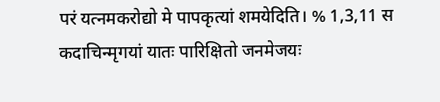परं यत्नमकरोद्यो मे पापकृत्यां शमयेदिति। % 1,3,11 स कदाचिन्मृगयां यातः पारिक्षितो जनमेजयः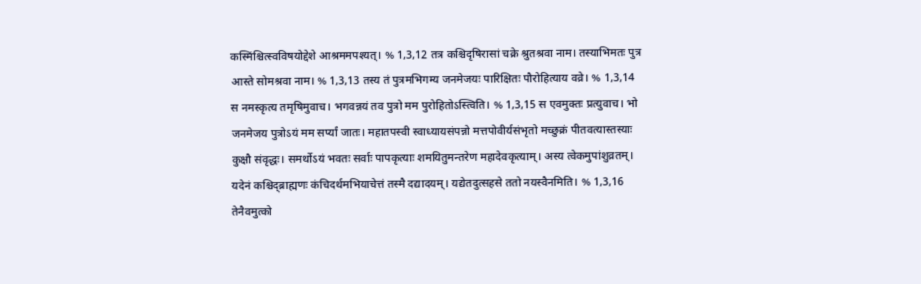कस्मिंश्चित्स्वविषयोद्देशे आश्रममपश्यत्। % 1,3,12 तत्र कश्चिदृषिरासां चक्रे श्रुतश्रवा नाम। तस्याभिमतः पुत्र आस्ते सोमश्रवा नाम। % 1,3,13 तस्य तं पुत्रमभिगम्य जनमेजयः पारिक्षितः पौरोहित्याय वव्रे। % 1,3,14 स नमस्कृत्य तमृषिमुवाच। भगवन्नयं तव पुत्रो मम पुरोहितोऽस्त्विति। % 1,3,15 स एवमुक्तः प्रत्युवाच। भो जनमेजय पुत्रोऽयं मम सर्प्यां जातः। महातपस्वी स्वाध्यायसंपन्नो मत्तपोवीर्यसंभृतो मच्छुक्रं पीतवत्यास्तस्याः कुक्षौ संवृद्धः। समर्थोऽयं भवतः सर्वाः पापकृत्याः शमयितुमन्तरेण महादेवकृत्याम्। अस्य त्वेकमुपांशुव्रतम्। यदेनं कश्चिद्ब्राह्मणः कंचिदर्थमभियाचेत्तं तस्मै दद्यादयम्। यद्येतदुत्सहसे ततो नयस्वैनमिति। % 1,3,16 तेनैवमुत्को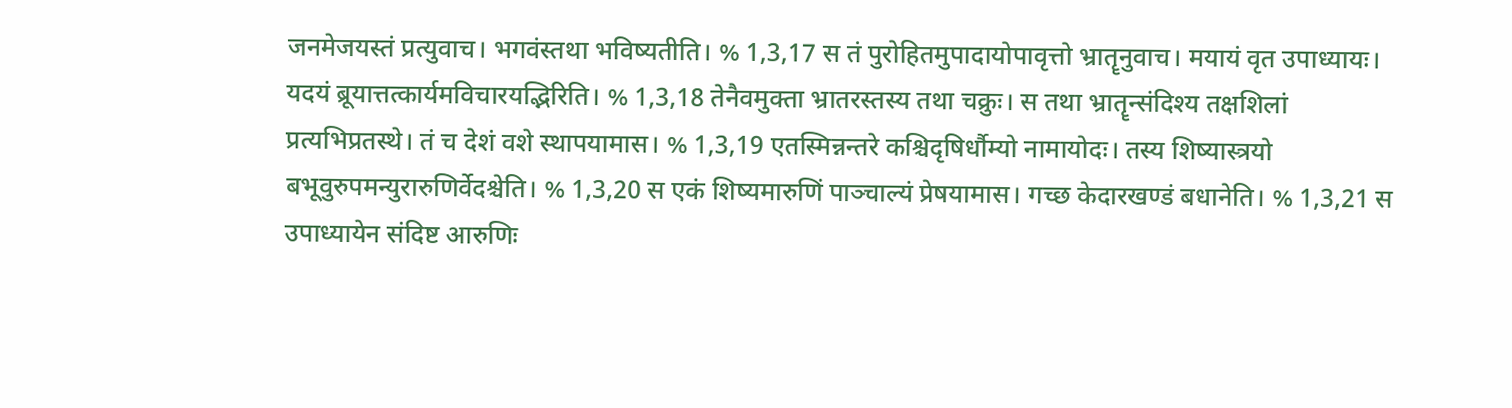जनमेजयस्तं प्रत्युवाच। भगवंस्तथा भविष्यतीति। % 1,3,17 स तं पुरोहितमुपादायोपावृत्तो भ्रातॄनुवाच। मयायं वृत उपाध्यायः। यदयं ब्रूयात्तत्कार्यमविचारयद्भिरिति। % 1,3,18 तेनैवमुक्ता भ्रातरस्तस्य तथा चक्रुः। स तथा भ्रातॄन्संदिश्य तक्षशिलां प्रत्यभिप्रतस्थे। तं च देशं वशे स्थापयामास। % 1,3,19 एतस्मिन्नन्तरे कश्चिदृषिर्धौम्यो नामायोदः। तस्य शिष्यास्त्रयो बभूवुरुपमन्युरारुणिर्वेदश्चेति। % 1,3,20 स एकं शिष्यमारुणिं पाञ्चाल्यं प्रेषयामास। गच्छ केदारखण्डं बधानेति। % 1,3,21 स उपाध्यायेन संदिष्ट आरुणिः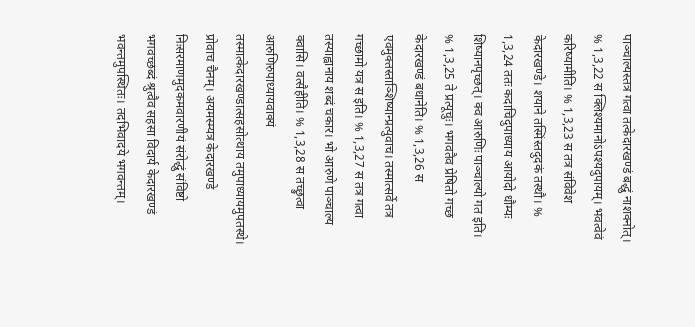पाञ्चाल्यस्तत्र गत्वा तत्केदारखण्डं बद्धुं नाशक्नोत्। % 1,3,22 स क्लिश्यमानोऽपश्यदुपायम्। भवत्वेवं करिष्यामीति। % 1,3,23 स तत्र संविवेश केदारखण्डे। शयाने तस्मिंस्तदुदकं तस्थौ। % 1,3,24 ततः कदाचिदुपाध्याय आयोदो धौम्यः शिष्यानपृच्छत्। क्व आरुणिः पाञ्चाल्यो गत इति। % 1,3,25 ते प्रत्यूचुः। भगवतैव प्रेषितो गच्छ केदारखण्डं बधानेति। % 1,3,26 स एवमुक्तस्ताञ्शिष्यान्प्रत्युवाच। तस्मात्सर्वे तत्र गच्छामो यत्र स इति। % 1,3,27 स तत्र गत्वा तस्याह्वानाय शब्दं चकार। भो आरुणे पाञ्चाल्य क्वासि। वत्सैहीति। % 1,3,28 स तच्छ्रुत्वा आरुणिरुपाध्यायवाक्यं तस्मात्केदारखण्डात्सहसोत्थाय तमुपाध्यायमुपतस्थे। प्रोवाच चैनम्। अयमस्म्यत्र केदारखण्डे निःसरमाणमुदकमवारणीयं संरोद्धुं संविष्टो भगवच्छब्दं श्रुत्वैव सहसा विदार्य केदारखण्डं भवन्तमुपस्थितः। तदभिवादये भगवन्तम्।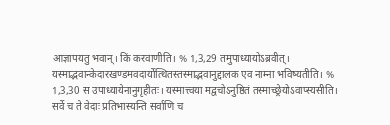आज्ञापयतु भवान्। किं करवाणीति। % 1,3,29 तमुपाध्यायोऽब्रवीत्। यस्माद्भवान्केदारखण्डमवदार्योत्थितस्तस्माद्भवानुद्दालक एव नाम्ना भविष्यतीति। % 1,3,30 स उपाध्यायेनानुगृहीतः। यस्मात्त्वया मद्वचोऽनुष्ठितं तस्माच्छ्रेयोऽवाप्स्यसीति। सर्वे च ते वेदाः प्रतिभास्यन्ति सर्वाणि च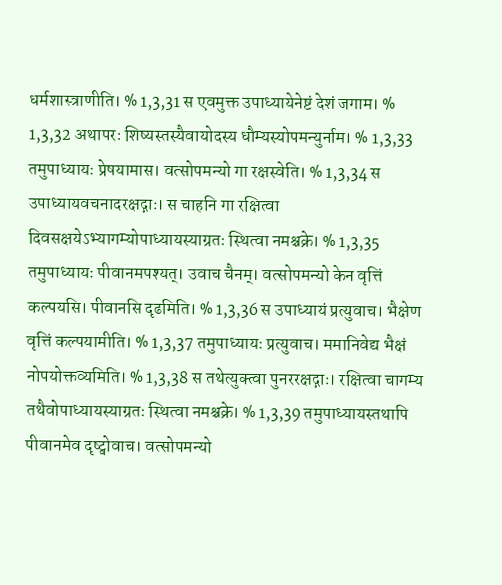धर्मशास्त्राणीति। % 1,3,31 स एवमुक्त उपाध्यायेनेष्टं देशं जगाम। % 1,3,32 अथापरः शिष्यस्तस्यैवायोदस्य धौम्यस्योपमन्युर्नाम। % 1,3,33 तमुपाध्यायः प्रेषयामास। वत्सोपमन्यो गा रक्षस्वेति। % 1,3,34 स उपाध्यायवचनादरक्षद्गाः। स चाहनि गा रक्षित्वा दिवसक्षयेऽभ्यागम्योपाध्यायस्याग्रतः स्थित्वा नमश्चक्रे। % 1,3,35 तमुपाध्यायः पीवानमपश्यत्। उवाच चैनम्। वत्सोपमन्यो केन वृत्तिं कल्पयसि। पीवानसि दृढमिति। % 1,3,36 स उपाध्यायं प्रत्युवाच। भैक्षेण वृत्तिं कल्पयामीति। % 1,3,37 तमुपाध्यायः प्रत्युवाच। ममानिवेद्य भैक्षं नोपयोक्तव्यमिति। % 1,3,38 स तथेत्युक्त्वा पुनररक्षद्गाः। रक्षित्वा चागम्य तथैवोपाध्यायस्याग्रतः स्थित्वा नमश्चक्रे। % 1,3,39 तमुपाध्यायस्तथापि पीवानमेव दृष्ट्वोवाच। वत्सोपमन्यो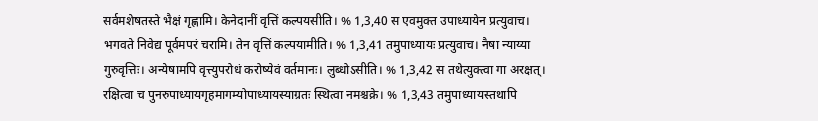सर्वमशेषतस्ते भैक्षं गृह्णामि। केनेदानीं वृत्तिं कल्पयसीति। % 1,3,40 स एवमुक्त उपाध्यायेन प्रत्युवाच। भगवते निवेद्य पूर्वमपरं चरामि। तेन वृत्तिं कल्पयामीति। % 1,3,41 तमुपाध्यायः प्रत्युवाच। नैषा न्याय्या गुरुवृत्तिः। अन्येषामपि वृत्त्युपरोधं करोष्येवं वर्तमानः। लुब्धोऽसीति। % 1,3,42 स तथेत्युक्त्वा गा अरक्षत्। रक्षित्वा च पुनरुपाध्यायगृहमागम्योपाध्यायस्याग्रतः स्थित्वा नमश्चक्रे। % 1,3,43 तमुपाध्यायस्तथापि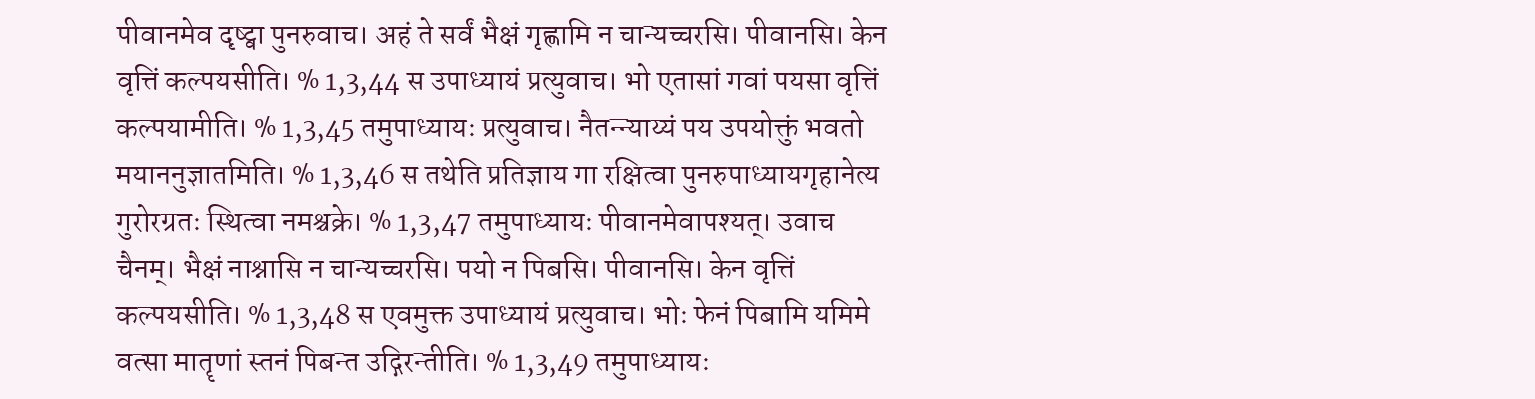पीवानमेव दृष्ट्वा पुनरुवाच। अहं ते सर्वं भैक्षं गृह्णामि न चान्यच्चरसि। पीवानसि। केन वृत्तिं कल्पयसीति। % 1,3,44 स उपाध्यायं प्रत्युवाच। भो एतासां गवां पयसा वृत्तिं कल्पयामीति। % 1,3,45 तमुपाध्यायः प्रत्युवाच। नैतन्न्याय्यं पय उपयोक्तुं भवतो मयाननुज्ञातमिति। % 1,3,46 स तथेति प्रतिज्ञाय गा रक्षित्वा पुनरुपाध्यायगृहानेत्य गुरोरग्रतः स्थित्वा नमश्चक्रे। % 1,3,47 तमुपाध्यायः पीवानमेवापश्यत्। उवाच चैनम्। भैक्षं नाश्नासि न चान्यच्चरसि। पयो न पिबसि। पीवानसि। केन वृत्तिं कल्पयसीति। % 1,3,48 स एवमुक्त उपाध्यायं प्रत्युवाच। भोः फेनं पिबामि यमिमे वत्सा मातॄणां स्तनं पिबन्त उद्गिरन्तीति। % 1,3,49 तमुपाध्यायः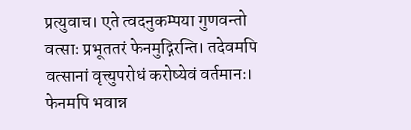प्रत्युवाच। एते त्वदनुकम्पया गुणवन्तो वत्साः प्रभूततरं फेनमुद्गिरन्ति। तदेवमपि वत्सानां वृत्त्युपरोधं करोष्येवं वर्तमानः। फेनमपि भवान्न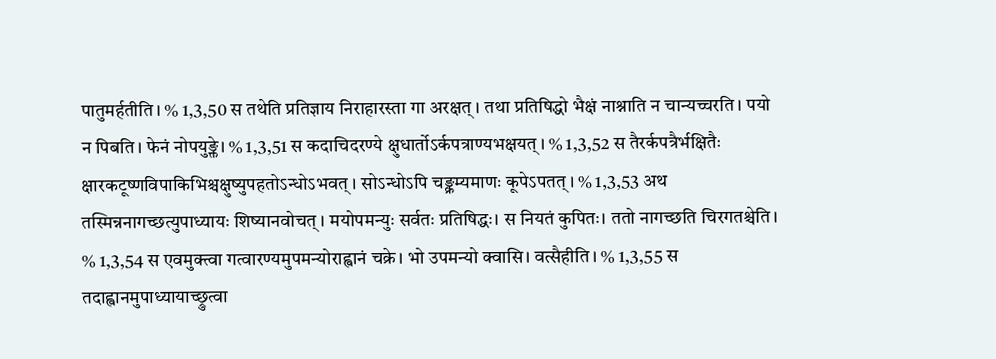पातुमर्हतीति। % 1,3,50 स तथेति प्रतिज्ञाय निराहारस्ता गा अरक्षत्। तथा प्रतिषिद्धो भैक्षं नाश्नाति न चान्यच्चरति। पयो न पिबति। फेनं नोपयुङ्क्ते। % 1,3,51 स कदाचिदरण्ये क्षुधार्तोऽर्कपत्राण्यभक्षयत्। % 1,3,52 स तैरर्कपत्रैर्भक्षितैः क्षारकटूष्णविपाकिभिश्चक्षुष्युपहतोऽन्धोऽभवत्। सोऽन्धोऽपि चङ्क्रम्यमाणः कूपेऽपतत्। % 1,3,53 अथ तस्मिन्ननागच्छत्युपाध्यायः शिष्यानवोचत्। मयोपमन्युः सर्वतः प्रतिषिद्धः। स नियतं कुपितः। ततो नागच्छति चिरगतश्चेति। % 1,3,54 स एवमुक्त्वा गत्वारण्यमुपमन्योराह्वानं चक्रे। भो उपमन्यो क्वासि। वत्सैहीति। % 1,3,55 स तदाह्वानमुपाध्यायाच्छ्रुत्वा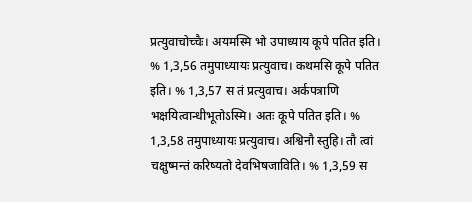प्रत्युवाचोच्चैः। अयमस्मि भो उपाध्याय कूपे पतित इति। % 1,3,56 तमुपाध्यायः प्रत्युवाच। कथमसि कूपे पतित इति। % 1,3,57 स तं प्रत्युवाच। अर्कपत्राणि भक्षयित्वान्धीभूतोऽस्मि। अतः कूपे पतित इति। % 1,3,58 तमुपाध्यायः प्रत्युवाच। अश्विनौ स्तुहि। तौ त्वां चक्षुष्मन्तं करिष्यतो देवभिषजाविति। % 1,3,59 स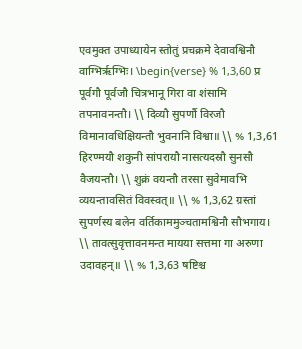एवमुक्त उपाध्यायेन स्तोतुं प्रचक्रमे देवावश्विनौ वाग्भिरृग्भिः। \begin{verse} % 1,3,60 प्र पूर्वगौ पूर्वजौ चित्रभानू गिरा वा शंसामि तपनावनन्तौ। \\ दिव्यौ सुपर्णौ विरजौ विमानावधिक्षियन्तौ भुवनानि विश्वा॥ \\ % 1,3,61 हिरण्मयौ शकुनी सांपरायौ नासत्यदस्रौ सुनसौ वैजयन्तौ। \\ शुक्रं वयन्तौ तरसा सुवेमावभि व्ययन्तावसितं विवस्वत्॥ \\ % 1,3,62 ग्रस्तां सुपर्णस्य बलेन वर्तिकाममुञ्चतामश्विनौ सौभगाय। \\ तावत्सुवृत्तावनमन्त मायया सत्तमा गा अरुणा उदावहन्॥ \\ % 1,3,63 षष्टिश्च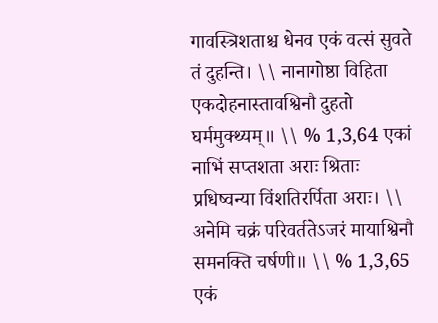गावस्त्रिशताश्च धेनव एकं वत्सं सुवते तं दुहन्ति। \\ नानागोष्ठा विहिता एकदोहनास्तावश्विनौ दुहतो घर्ममुक्थ्यम्॥ \\ % 1,3,64 एकां नाभिं सप्तशता अराः श्रिताः प्रधिष्वन्या विंशतिरर्पिता अराः। \\ अनेमि चक्रं परिवर्ततेऽजरं मायाश्विनौ समनक्ति चर्षणी॥ \\ % 1,3,65 एकं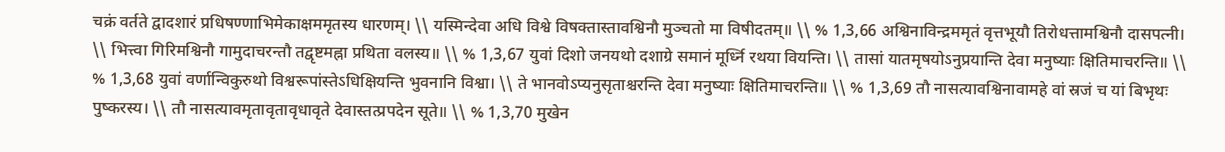चक्रं वर्तते द्वादशारं प्रधिषण्णाभिमेकाक्षममृतस्य धारणम्। \\ यस्मिन्देवा अधि विश्वे विषक्तास्तावश्विनौ मुञ्चतो मा विषीदतम्॥ \\ % 1,3,66 अश्विनाविन्द्रममृतं वृत्तभूयौ तिरोधत्तामश्विनौ दासपत्नी। \\ भित्त्वा गिरिमश्विनौ गामुदाचरन्तौ तद्वृष्टमह्ना प्रथिता वलस्य॥ \\ % 1,3,67 युवां दिशो जनयथो दशाग्रे समानं मूर्ध्नि रथया वियन्ति। \\ तासां यातमृषयोऽनुप्रयान्ति देवा मनुष्याः क्षितिमाचरन्ति॥ \\ % 1,3,68 युवां वर्णान्विकुरुथो विश्वरूपांस्तेऽधिक्षियन्ति भुवनानि विश्वा। \\ ते भानवोऽप्यनुसृताश्चरन्ति देवा मनुष्याः क्षितिमाचरन्ति॥ \\ % 1,3,69 तौ नासत्यावश्विनावामहे वां स्रजं च यां बिभृथः पुष्करस्य। \\ तौ नासत्यावमृतावृतावृधावृते देवास्तत्प्रपदेन सूते॥ \\ % 1,3,70 मुखेन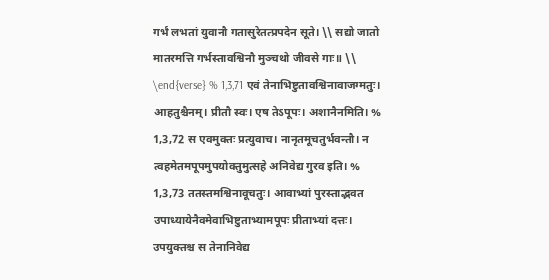गर्भं लभतां युवानौ गतासुरेतत्प्रपदेन सूते। \\ सद्यो जातो मातरमत्ति गर्भस्तावश्विनौ मुञ्चथो जीवसे गाः॥ \\ \end{verse} % 1,3,71 एवं तेनाभिष्टुतावश्विनावाजग्मतुः। आहतुश्चैनम्। प्रीतौ स्वः। एष तेऽपूपः। अशानैनमिति। % 1,3,72 स एवमुक्तः प्रत्युवाच। नानृतमूचतुर्भवन्तौ। न त्वहमेतमपूपमुपयोक्तुमुत्सहे अनिवेद्य गुरव इति। % 1,3,73 ततस्तमश्विनावूचतुः। आवाभ्यां पुरस्ताद्भवत उपाध्यायेनैवमेवाभिष्टुताभ्यामपूपः प्रीताभ्यां दत्तः। उपयुक्तश्च स तेनानिवेद्य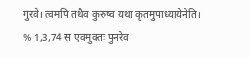गुरवे। त्वमपि तथैव कुरुष्व यथा कृतमुपाध्यायेनेति। % 1,3,74 स एवमुक्तः पुनरेव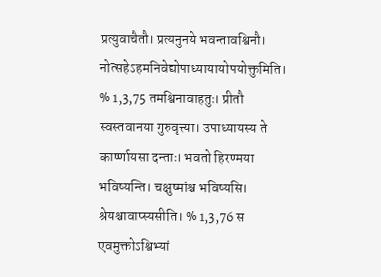प्रत्युवाचैतौ। प्रत्यनुनये भवन्तावश्विनौ। नोत्सहेऽहमनिवेद्योपाध्यायायोपयोक्तुमिति। % 1,3,75 तमश्विनावाहतुः। प्रीतौ स्वस्तवानया गुरुवृत्त्या। उपाध्यायस्य ते कार्ष्णायसा दन्ताः। भवतो हिरण्मया भविष्यन्ति। चक्षुष्मांश्च भविष्यसि। श्रेयश्चावाप्स्यसीति। % 1,3,76 स एवमुक्तोऽश्विभ्यां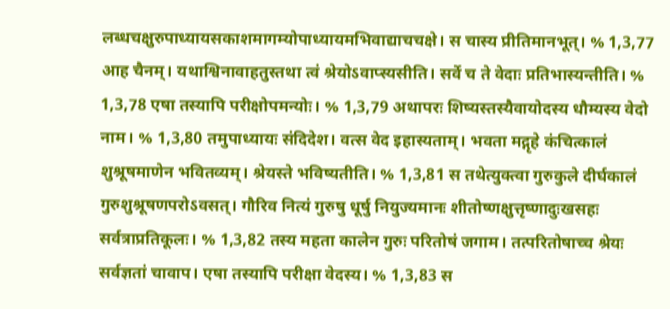लब्धचक्षुरुपाध्यायसकाशमागम्योपाध्यायमभिवाद्याचचक्षे। स चास्य प्रीतिमानभूत्। % 1,3,77 आह चैनम्। यथाश्विनावाहतुस्तथा त्वं श्रेयोऽवाप्स्यसीति। सर्वे च ते वेदाः प्रतिभास्यन्तीति। % 1,3,78 एषा तस्यापि परीक्षोपमन्योः। % 1,3,79 अथापरः शिष्यस्तस्यैवायोदस्य धौम्यस्य वेदो नाम। % 1,3,80 तमुपाध्यायः संदिदेश। वत्स वेद इहास्यताम्। भवता मद्गृहे कंचित्कालं शुश्रूषमाणेन भवितव्यम्। श्रेयस्ते भविष्यतीति। % 1,3,81 स तथेत्युक्त्वा गुरुकुले दीर्घकालं गुरुशुश्रूषणपरोऽवसत्। गौरिव नित्यं गुरुषु धूर्षु नियुज्यमानः शीतोष्णक्षुत्तृष्णादुःखसहः सर्वत्राप्रतिकूलः। % 1,3,82 तस्य महता कालेन गुरुः परितोषं जगाम। तत्परितोषाच्च श्रेयः सर्वज्ञतां चावाप। एषा तस्यापि परीक्षा वेदस्य। % 1,3,83 स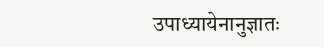उपाध्यायेनानुज्ञातः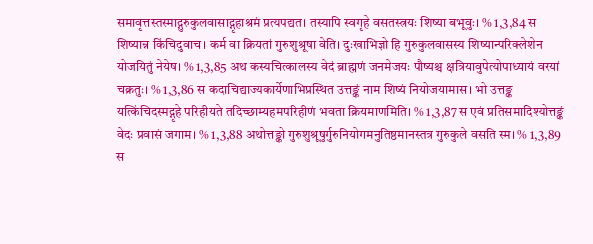समावृत्तस्तस्माद्गुरुकुलवासाद्गृहाश्रमं प्रत्यपद्यत। तस्यापि स्वगृहे वसतस्त्रयः शिष्या बभूवुः। % 1,3,84 स शिष्यान्न किंचिदुवाच। कर्म वा क्रियतां गुरुशुश्रूषा वेति। दुःखाभिज्ञो हि गुरुकुलवासस्य शिष्यान्परिक्लेशेन योजयितुं नेयेष। % 1,3,85 अथ कस्यचित्कालस्य वेदं ब्राह्मणं जनमेजयः पौष्यश्च क्षत्रियावुपेत्योपाध्यायं वरयां चक्रतुः। % 1,3,86 स कदाचिद्याज्यकार्येणाभिप्रस्थित उत्तङ्कं नाम शिष्यं नियोजयामास। भो उत्तङ्क यत्किंचिदस्मद्गृहे परिहीयते तदिच्छाम्यहमपरिहीणं भवता क्रियमाणमिति। % 1,3,87 स एवं प्रतिसमादिश्योत्तङ्कं वेदः प्रवासं जगाम। % 1,3,88 अथोत्तङ्को गुरुशुश्रूषुर्गुरुनियोगमनुतिष्ठमानस्तत्र गुरुकुले वसति स्म। % 1,3,89 स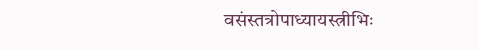वसंस्तत्रोपाध्यायस्त्रीभिः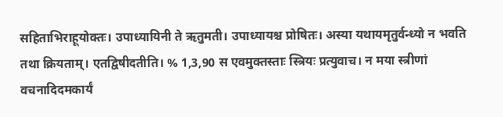सहिताभिराहूयोक्तः। उपाध्यायिनी ते ऋतुमती। उपाध्यायश्च प्रोषितः। अस्या यथायमृतुर्वन्ध्यो न भवति तथा क्रियताम्। एतद्विषीदतीति। % 1,3,90 स एवमुक्तस्ताः स्त्रियः प्रत्युवाच। न मया स्त्रीणां वचनादिदमकार्यं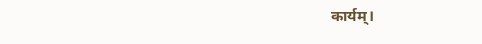कार्यम्।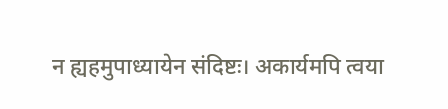न ह्यहमुपाध्यायेन संदिष्टः। अकार्यमपि त्वया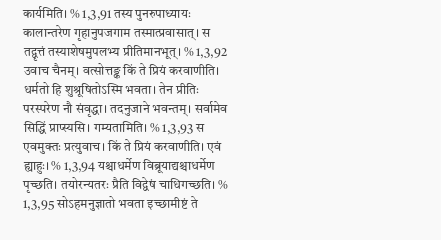कार्यमिति। % 1,3,91 तस्य पुनरुपाध्यायः कालान्तरेण गृहानुपजगाम तस्मात्प्रवासात्। स तद्वृत्तं तस्याशेषमुपलभ्य प्रीतिमानभूत्। % 1,3,92 उवाच चैनम्। वत्सोत्तङ्क किं ते प्रियं करवाणीति। धर्मतो हि शुश्रूषितोऽस्मि भवता। तेन प्रीतिः परस्परेण नौ संवृद्धा। तदनुजाने भवन्तम्। सर्वामेव सिद्धिं प्राप्स्यसि। गम्यतामिति। % 1,3,93 स एवमुक्तः प्रत्युवाच। किं ते प्रियं करवाणीति। एवं ह्याहुः। % 1,3,94 यश्चाधर्मेण विब्रूयाद्यश्चाधर्मेण पृच्छति। तयोरन्यतरः प्रैति विद्वेषं चाधिगच्छति। % 1,3,95 सोऽहमनुज्ञातो भवता इच्छामीष्टं ते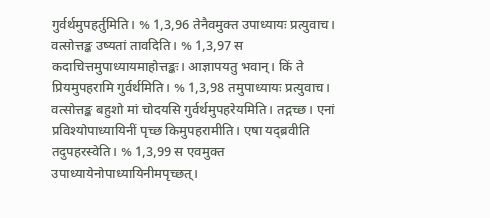गुर्वर्थमुपहर्तुमिति। % 1,3,96 तेनैवमुक्त उपाध्यायः प्रत्युवाच। वत्सोत्तङ्क उष्यतां तावदिति। % 1,3,97 स कदाचित्तमुपाध्यायमाहोत्तङ्कः। आज्ञापयतु भवान्। किं ते प्रियमुपहरामि गुर्वर्थमिति। % 1,3,98 तमुपाध्यायः प्रत्युवाच। वत्सोत्तङ्क बहुशो मां चोदयसि गुर्वर्थमुपहरेयमिति। तद्गच्छ। एनां प्रविश्योपाध्यायिनीं पृच्छ किमुपहरामीति। एषा यद्ब्रवीति तदुपहरस्वेति। % 1,3,99 स एवमुक्त उपाध्यायेनोपाध्यायिनीमपृच्छत्।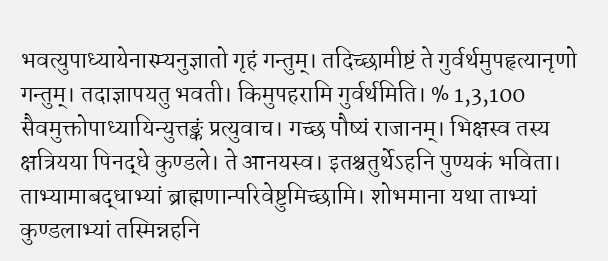भवत्युपाध्यायेनास्म्यनुज्ञातो गृहं गन्तुम्। तदिच्छामीष्टं ते गुर्वर्थमुपहृत्यानृणो गन्तुम्। तदाज्ञापयतु भवती। किमुपहरामि गुर्वर्थमिति। % 1,3,100 सैवमुक्तोपाध्यायिन्युत्तङ्कं प्रत्युवाच। गच्छ पौष्यं राजानम्। भिक्षस्व तस्य क्षत्रियया पिनद्धे कुण्डले। ते आनयस्व। इतश्चतुर्थेऽहनि पुण्यकं भविता। ताभ्यामाबद्धाभ्यां ब्राह्मणान्परिवेष्टुमिच्छामि। शोभमाना यथा ताभ्यां कुण्डलाभ्यां तस्मिन्नहनि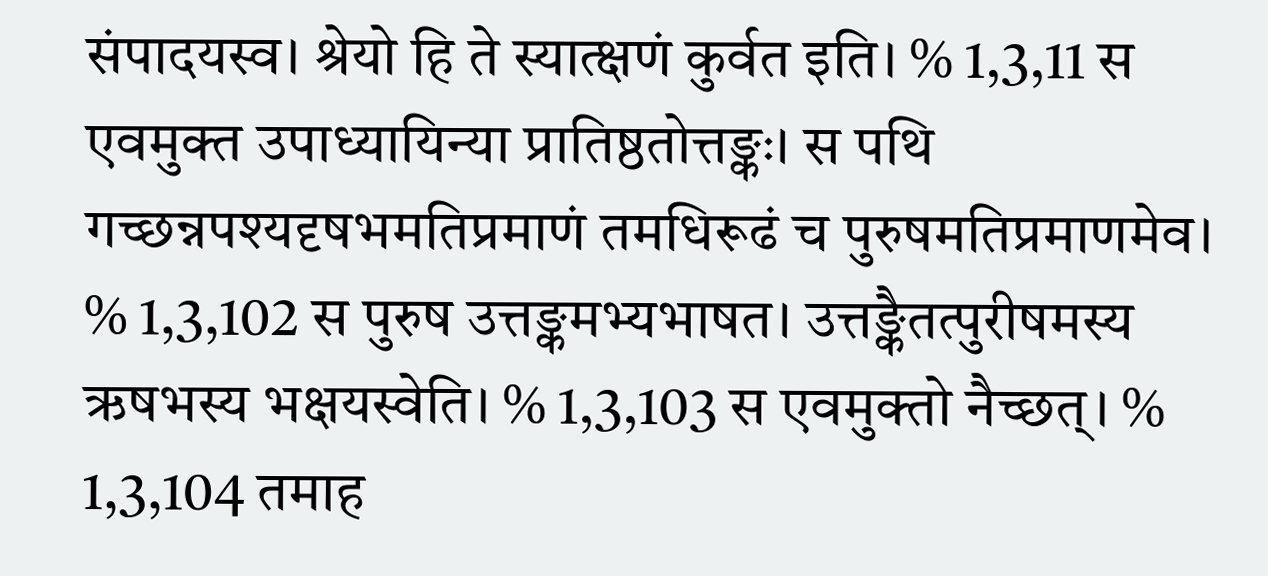संपादयस्व। श्रेयो हि ते स्यात्क्षणं कुर्वत इति। % 1,3,11 स एवमुक्त उपाध्यायिन्या प्रातिष्ठतोत्तङ्कः। स पथि गच्छन्नपश्यदृषभमतिप्रमाणं तमधिरूढं च पुरुषमतिप्रमाणमेव। % 1,3,102 स पुरुष उत्तङ्कमभ्यभाषत। उत्तङ्कैतत्पुरीषमस्य ऋषभस्य भक्षयस्वेति। % 1,3,103 स एवमुक्तो नैच्छत्। % 1,3,104 तमाह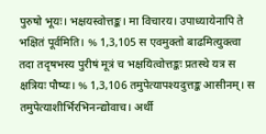पुरुषो भूयः। भक्षयस्वोत्तङ्क। मा विचारय। उपाध्यायेनापि ते भक्षितं पूर्वमिति। % 1,3,105 स एवमुक्तो बाढमित्युक्त्वा तदा तदृषभस्य पुरीषं मूत्रं च भक्षयित्वोत्तङ्कः प्रतस्थे यत्र स क्षत्रियः पौष्यः। % 1,3,106 तमुपेत्यापश्यदुत्तङ्क आसीनम्। स तमुपेत्याशीर्भिरभिनन्द्योवाच। अर्थी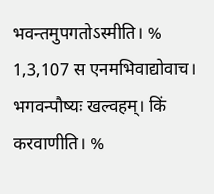भवन्तमुपगतोऽस्मीति। % 1,3,107 स एनमभिवाद्योवाच। भगवन्पौष्यः खल्वहम्। किं करवाणीति। %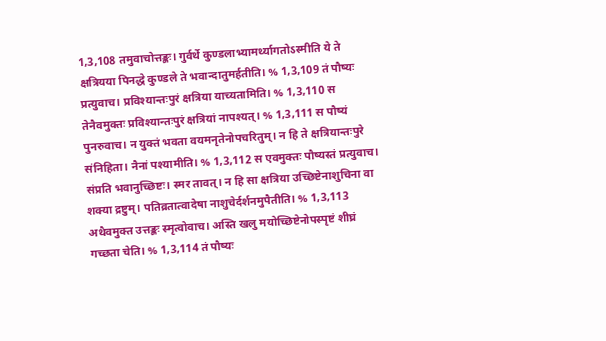1,3,108 तमुवाचोत्तङ्कः। गुर्वर्थे कुण्डलाभ्यामर्थ्यागतोऽस्मीति ये ते क्षत्रियया पिनद्धे कुण्डले ते भवान्दातुमर्हतीति। % 1,3,109 तं पौष्यः प्रत्युवाच। प्रविश्यान्तःपुरं क्षत्रिया याच्यतामिति। % 1,3,110 स तेनैवमुक्तः प्रविश्यान्तःपुरं क्षत्रियां नापश्यत्। % 1,3,111 स पौष्यं पुनरुवाच। न युक्तं भवता वयमनृतेनोपचरितुम्। न हि ते क्षत्रियान्तःपुरे संनिहिता। नैनां पश्यामीति। % 1,3,112 स एवमुक्तः पौष्यस्तं प्रत्युवाच। संप्रति भवानुच्छिष्टः। स्मर तावत्। न हि सा क्षत्रिया उच्छिष्टेनाशुचिना वा शक्या द्रष्टुम्। पतिव्रतात्वादेषा नाशुचेर्दर्शनमुपैतीति। % 1,3,113 अथैवमुक्त उत्तङ्कः स्मृत्वोवाच। अस्ति खलु मयोच्छिष्टेनोपस्पृष्टं शीघ्रं गच्छता चेति। % 1,3,114 तं पौष्यः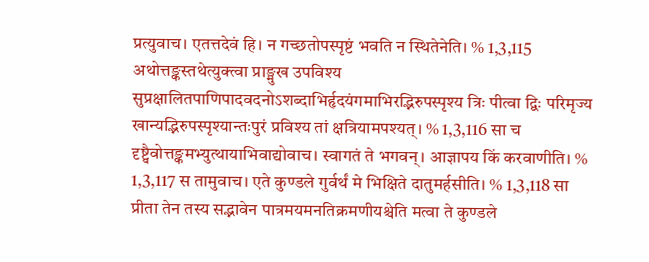प्रत्युवाच। एतत्तदेवं हि। न गच्छतोपस्पृष्टं भवति न स्थितेनेति। % 1,3,115 अथोत्तङ्कस्तथेत्युक्त्वा प्राङ्मुख उपविश्य सुप्रक्षालितपाणिपादवदनोऽशब्दाभिर्हृदयंगमाभिरद्भिरुपस्पृश्य त्रिः पीत्वा द्विः परिमृज्य खान्यद्भिरुपस्पृश्यान्तःपुरं प्रविश्य तां क्षत्रियामपश्यत्। % 1,3,116 सा च दृष्ट्वैवोत्तङ्कमभ्युत्थायाभिवाद्योवाच। स्वागतं ते भगवन्। आज्ञापय किं करवाणीति। % 1,3,117 स तामुवाच। एते कुण्डले गुर्वर्थं मे भिक्षिते दातुमर्हसीति। % 1,3,118 सा प्रीता तेन तस्य सद्भावेन पात्रमयमनतिक्रमणीयश्चेति मत्वा ते कुण्डले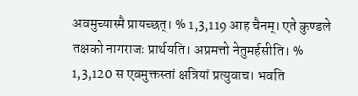अवमुच्यास्मै प्रायच्छत्। % 1,3,119 आह चैनम्। एते कुण्डले तक्षको नागराजः प्रार्थयति। अप्रमत्तो नेतुमर्हसीति। % 1,3,120 स एवमुक्तस्तां क्षत्रियां प्रत्युवाच। भवति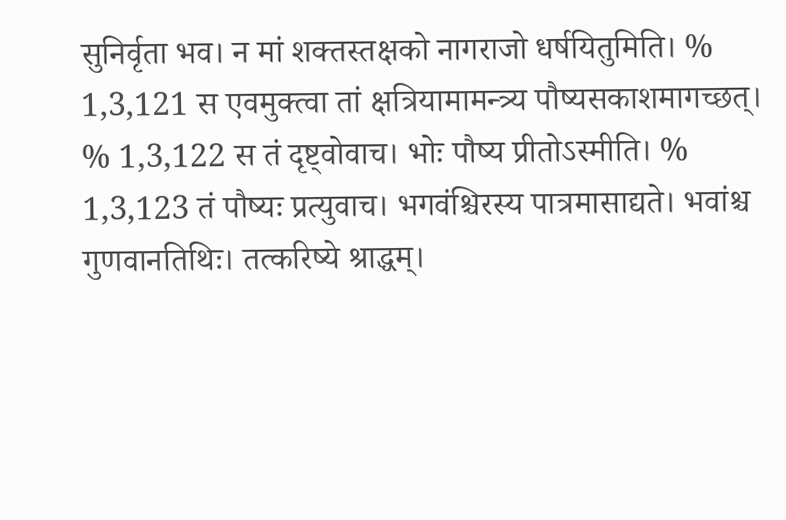सुनिर्वृता भव। न मां शक्तस्तक्षको नागराजो धर्षयितुमिति। % 1,3,121 स एवमुक्त्वा तां क्षत्रियामामन्त्र्य पौष्यसकाशमागच्छत्। % 1,3,122 स तं दृष्ट्वोवाच। भोः पौष्य प्रीतोऽस्मीति। % 1,3,123 तं पौष्यः प्रत्युवाच। भगवंश्चिरस्य पात्रमासाद्यते। भवांश्च गुणवानतिथिः। तत्करिष्ये श्राद्धम्।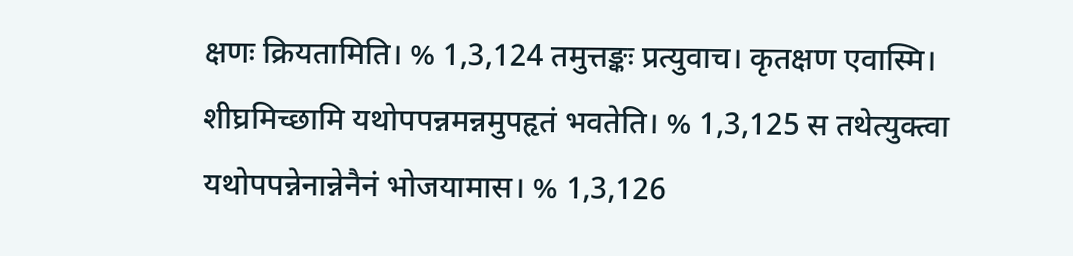क्षणः क्रियतामिति। % 1,3,124 तमुत्तङ्कः प्रत्युवाच। कृतक्षण एवास्मि। शीघ्रमिच्छामि यथोपपन्नमन्नमुपहृतं भवतेति। % 1,3,125 स तथेत्युक्त्वा यथोपपन्नेनान्नेनैनं भोजयामास। % 1,3,126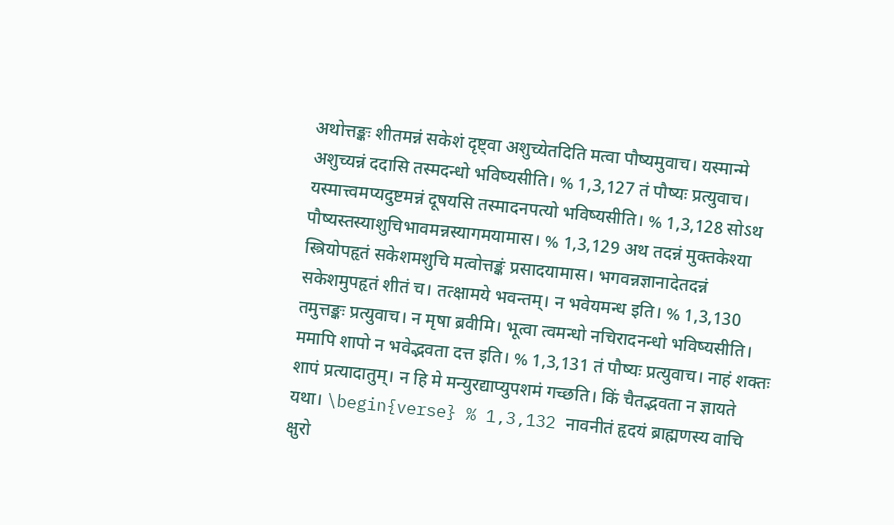अथोत्तङ्कः शीतमन्नं सकेशं दृष्ट्वा अशुच्येतदिति मत्वा पौष्यमुवाच। यस्मान्मे अशुच्यन्नं ददासि तस्मदन्धो भविष्यसीति। % 1,3,127 तं पौष्यः प्रत्युवाच। यस्मात्त्वमप्यदुष्टमन्नं दूषयसि तस्मादनपत्यो भविष्यसीति। % 1,3,128 सोऽथ पौष्यस्तस्याशुचिभावमन्नस्यागमयामास। % 1,3,129 अथ तदन्नं मुक्तकेश्या स्त्रियोपहृतं सकेशमशुचि मत्वोत्तङ्कं प्रसादयामास। भगवन्नज्ञानादेतदन्नं सकेशमुपहृतं शीतं च। तत्क्षामये भवन्तम्। न भवेयमन्ध इति। % 1,3,130 तमुत्तङ्कः प्रत्युवाच। न मृषा ब्रवीमि। भूत्वा त्वमन्धो नचिरादनन्धो भविष्यसीति। ममापि शापो न भवेद्भवता दत्त इति। % 1,3,131 तं पौष्यः प्रत्युवाच। नाहं शक्तः शापं प्रत्यादातुम्। न हि मे मन्युरद्याप्युपशमं गच्छति। किं चैतद्भवता न ज्ञायते यथा। \begin{verse} % 1,3,132 नावनीतं हृदयं ब्राह्मणस्य वाचि क्षुरो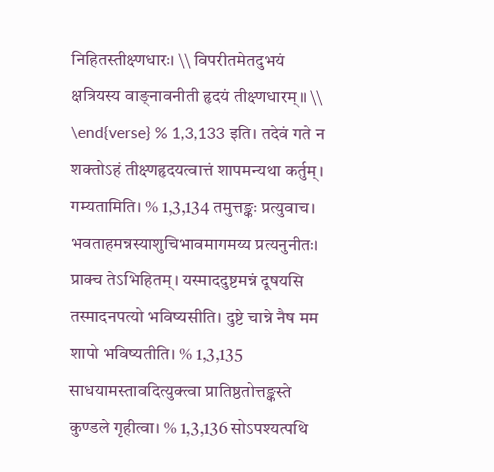निहितस्तीक्ष्णधारः। \\ विपरीतमेतदुभयं क्षत्रियस्य वाङ्नावनीती हृदयं तीक्ष्णधारम्॥ \\ \end{verse} % 1,3,133 इति। तदेवं गते न शक्तोऽहं तीक्ष्णहृदयत्वात्तं शापमन्यथा कर्तुम्। गम्यतामिति। % 1,3,134 तमुत्तङ्कः प्रत्युवाच। भवताहमन्नस्याशुचिभावमागमय्य प्रत्यनुनीतः। प्राक्च तेऽभिहितम्। यस्माददुष्टमन्नं दूषयसि तस्मादनपत्यो भविष्यसीति। दुष्टे चान्ने नैष मम शापो भविष्यतीति। % 1,3,135 साधयामस्तावदित्युक्त्वा प्रातिष्ठतोत्तङ्कस्ते कुण्डले गृहीत्वा। % 1,3,136 सोऽपश्यत्पथि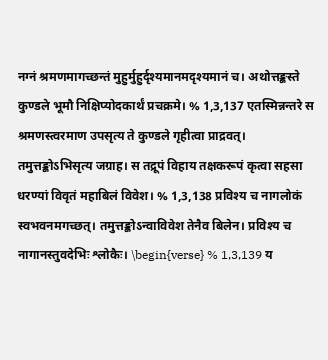नग्नं श्रमणमागच्छन्तं मुहुर्मुहुर्दृश्यमानमदृश्यमानं च। अथोत्तङ्कस्ते कुण्डले भूमौ निक्षिप्योदकार्थं प्रचक्रमे। % 1,3,137 एतस्मिन्नन्तरे स श्रमणस्त्वरमाण उपसृत्य ते कुण्डले गृहीत्वा प्राद्रवत्। तमुत्तङ्कोऽभिसृत्य जग्राह। स तद्रूपं विहाय तक्षकरूपं कृत्वा सहसा धरण्यां विवृतं महाबिलं विवेश। % 1,3,138 प्रविश्य च नागलोकं स्वभवनमगच्छत्। तमुत्तङ्कोऽन्वाविवेश तेनैव बिलेन। प्रविश्य च नागानस्तुवदेभिः श्लोकैः। \begin{verse} % 1,3,139 य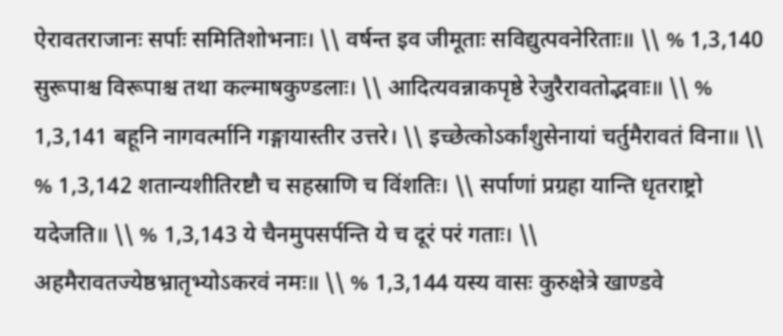ऐरावतराजानः सर्पाः समितिशोभनाः। \\ वर्षन्त इव जीमूताः सविद्युत्पवनेरिताः॥ \\ % 1,3,140 सुरूपाश्च विरूपाश्च तथा कल्माषकुण्डलाः। \\ आदित्यवन्नाकपृष्ठे रेजुरैरावतोद्भवाः॥ \\ % 1,3,141 बहूनि नागवर्त्मानि गङ्गायास्तीर उत्तरे। \\ इच्छेत्कोऽर्कांशुसेनायां चर्तुमैरावतं विना॥ \\ % 1,3,142 शतान्यशीतिरष्टौ च सहस्राणि च विंशतिः। \\ सर्पाणां प्रग्रहा यान्ति धृतराष्ट्रो यदेजति॥ \\ % 1,3,143 ये चैनमुपसर्पन्ति ये च दूरं परं गताः। \\ अहमैरावतज्येष्ठभ्रातृभ्योऽकरवं नमः॥ \\ % 1,3,144 यस्य वासः कुरुक्षेत्रे खाण्डवे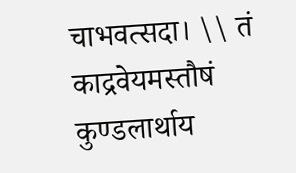चाभवत्सदा। \\ तं काद्रवेयमस्तौषं कुण्डलार्थाय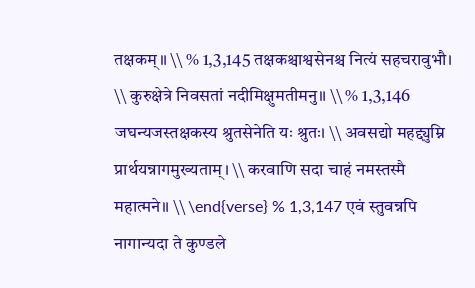तक्षकम्॥ \\ % 1,3,145 तक्षकश्चाश्वसेनश्च नित्यं सहचरावुभौ। \\ कुरुक्षेत्रे निवसतां नदीमिक्षुमतीमनु॥ \\ % 1,3,146 जघन्यजस्तक्षकस्य श्रुतसेनेति यः श्रुतः। \\ अवसद्यो महद्द्युम्नि प्रार्थयन्नागमुख्यताम्। \\ करवाणि सदा चाहं नमस्तस्मै महात्मने॥ \\ \end{verse} % 1,3,147 एवं स्तुवन्नपि नागान्यदा ते कुण्डले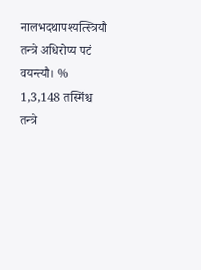नालभदथापश्यत्स्त्रियौ तन्त्रे अधिरोप्य पटं वयन्त्यौ। % 1,3,148 तस्मिंश्च तन्त्रे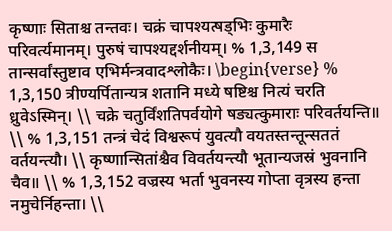कृष्णाः सिताश्च तन्तवः। चक्रं चापश्यत्षड्भिः कुमारैः परिवर्त्यमानम्। पुरुषं चापश्यद्दर्शनीयम्। % 1,3,149 स तान्सर्वांस्तुष्टाव एभिर्मन्त्रवादश्लोकैः। \begin{verse} % 1,3,150 त्रीण्यर्पितान्यत्र शतानि मध्ये षष्टिश्च नित्यं चरति ध्रुवेऽस्मिन्। \\ चक्रे चतुर्विंशतिपर्वयोगे षड्यत्कुमाराः परिवर्तयन्ति॥ \\ % 1,3,151 तन्त्रं चेदं विश्वरूपं युवत्यौ वयतस्तन्तून्सततं वर्तयन्त्यौ। \\ कृष्णान्सितांश्चैव विवर्तयन्त्यौ भूतान्यजस्रं भुवनानि चैव॥ \\ % 1,3,152 वज्रस्य भर्ता भुवनस्य गोप्ता वृत्रस्य हन्ता नमुचेर्निहन्ता। \\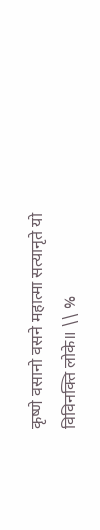कृष्णे वसानो वसने महात्मा सत्यानृते यो विविनक्ति लोके॥ \\ %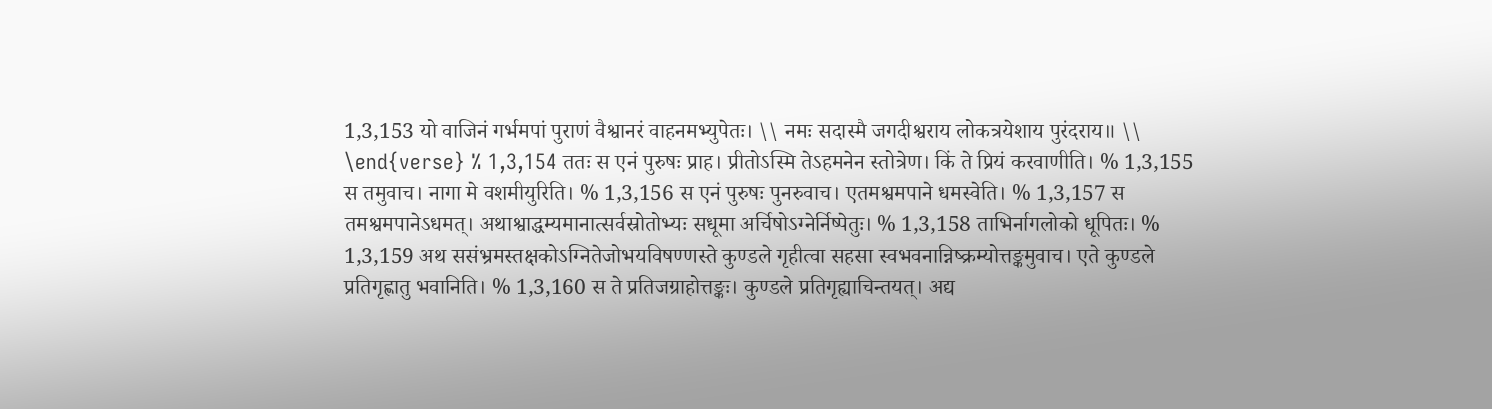1,3,153 यो वाजिनं गर्भमपां पुराणं वैश्वानरं वाहनमभ्युपेतः। \\ नमः सदास्मै जगदीश्वराय लोकत्रयेशाय पुरंदराय॥ \\ \end{verse} % 1,3,154 ततः स एनं पुरुषः प्राह। प्रीतोऽस्मि तेऽहमनेन स्तोत्रेण। किं ते प्रियं करवाणीति। % 1,3,155 स तमुवाच। नागा मे वशमीयुरिति। % 1,3,156 स एनं पुरुषः पुनरुवाच। एतमश्वमपाने धमस्वेति। % 1,3,157 स तमश्वमपानेऽधमत्। अथाश्वाद्धम्यमानात्सर्वस्रोतोभ्यः सधूमा अर्चिषोऽग्नेर्निष्पेतुः। % 1,3,158 ताभिर्नागलोको धूपितः। % 1,3,159 अथ ससंभ्रमस्तक्षकोऽग्नितेजोभयविषण्णस्ते कुण्डले गृहीत्वा सहसा स्वभवनान्निष्क्रम्योत्तङ्कमुवाच। एते कुण्डले प्रतिगृह्णातु भवानिति। % 1,3,160 स ते प्रतिजग्राहोत्तङ्कः। कुण्डले प्रतिगृह्याचिन्तयत्। अद्य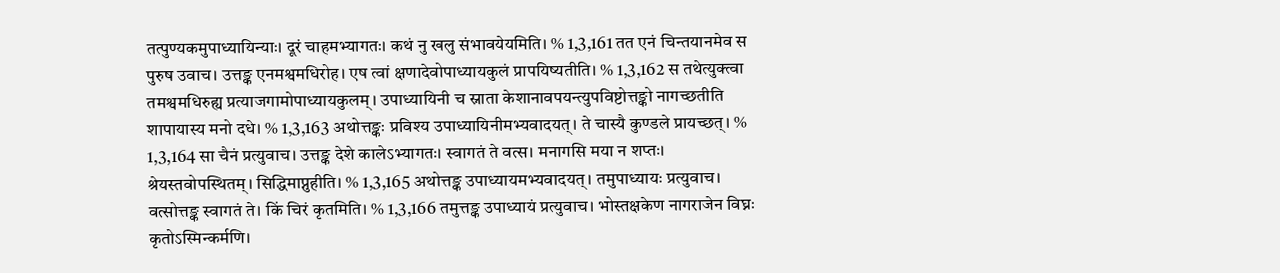तत्पुण्यकमुपाध्यायिन्याः। दूरं चाहमभ्यागतः। कथं नु खलु संभावयेयमिति। % 1,3,161 तत एनं चिन्तयानमेव स पुरुष उवाच। उत्तङ्क एनमश्वमधिरोह। एष त्वां क्षणादेवोपाध्यायकुलं प्रापयिष्यतीति। % 1,3,162 स तथेत्युक्त्वा तमश्वमधिरुह्य प्रत्याजगामोपाध्यायकुलम्। उपाध्यायिनी च स्नाता केशानावपयन्त्युपविष्टोत्तङ्को नागच्छतीति शापायास्य मनो दधे। % 1,3,163 अथोत्तङ्कः प्रविश्य उपाध्यायिनीमभ्यवादयत्। ते चास्यै कुण्डले प्रायच्छत्। % 1,3,164 सा चैनं प्रत्युवाच। उत्तङ्क देशे कालेऽभ्यागतः। स्वागतं ते वत्स। मनागसि मया न शप्तः। श्रेयस्तवोपस्थितम्। सिद्धिमाप्नुहीति। % 1,3,165 अथोत्तङ्क उपाध्यायमभ्यवादयत्। तमुपाध्यायः प्रत्युवाच। वत्सोत्तङ्क स्वागतं ते। किं चिरं कृतमिति। % 1,3,166 तमुत्तङ्क उपाध्यायं प्रत्युवाच। भोस्तक्षकेण नागराजेन विघ्नः कृतोऽस्मिन्कर्मणि।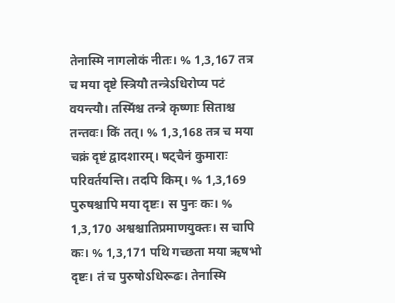तेनास्मि नागलोकं नीतः। % 1,3,167 तत्र च मया दृष्टे स्त्रियौ तन्त्रेऽधिरोप्य पटं वयन्त्यौ। तस्मिंश्च तन्त्रे कृष्णाः सिताश्च तन्तवः। किं तत्। % 1,3,168 तत्र च मया चक्रं दृष्टं द्वादशारम्। षट्चैनं कुमाराः परिवर्तयन्ति। तदपि किम्। % 1,3,169 पुरुषश्चापि मया दृष्टः। स पुनः कः। % 1,3,170 अश्वश्चातिप्रमाणयुक्तः। स चापि कः। % 1,3,171 पथि गच्छता मया ऋषभो दृष्टः। तं च पुरुषोऽधिरूढः। तेनास्मि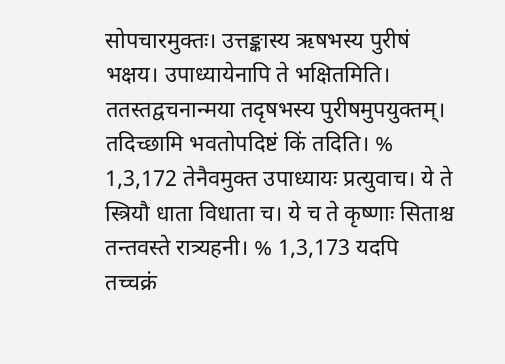सोपचारमुक्तः। उत्तङ्कास्य ऋषभस्य पुरीषं भक्षय। उपाध्यायेनापि ते भक्षितमिति। ततस्तद्वचनान्मया तदृषभस्य पुरीषमुपयुक्तम्। तदिच्छामि भवतोपदिष्टं किं तदिति। % 1,3,172 तेनैवमुक्त उपाध्यायः प्रत्युवाच। ये ते स्त्रियौ धाता विधाता च। ये च ते कृष्णाः सिताश्च तन्तवस्ते रात्र्यहनी। % 1,3,173 यदपि तच्चक्रं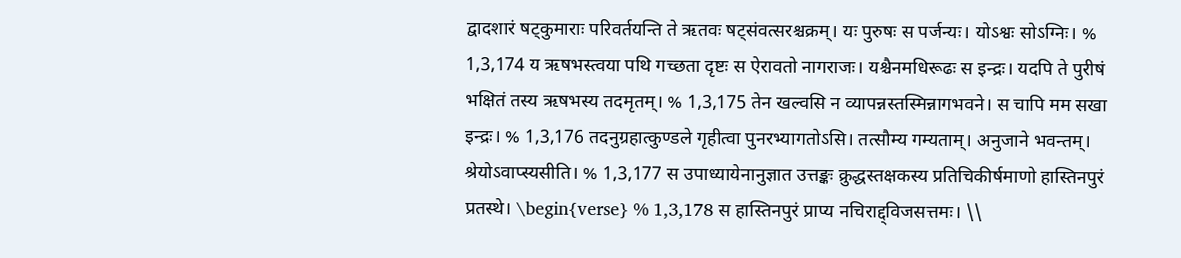द्वादशारं षट्कुमाराः परिवर्तयन्ति ते ऋतवः षट्संवत्सरश्चक्रम्। यः पुरुषः स पर्जन्यः। योऽश्वः सोऽग्निः। % 1,3,174 य ऋषभस्त्वया पथि गच्छता दृष्टः स ऐरावतो नागराजः। यश्चैनमधिरूढः स इन्द्रः। यदपि ते पुरीषं भक्षितं तस्य ऋषभस्य तदमृतम्। % 1,3,175 तेन खल्वसि न व्यापन्नस्तस्मिन्नागभवने। स चापि मम सखा इन्द्रः। % 1,3,176 तदनुग्रहात्कुण्डले गृहीत्वा पुनरभ्यागतोऽसि। तत्सौम्य गम्यताम्। अनुजाने भवन्तम्। श्रेयोऽवाप्स्यसीति। % 1,3,177 स उपाध्यायेनानुज्ञात उत्तङ्कः क्रुद्धस्तक्षकस्य प्रतिचिकीर्षमाणो हास्तिनपुरं प्रतस्थे। \begin{verse} % 1,3,178 स हास्तिनपुरं प्राप्य नचिराद्द्विजसत्तमः। \\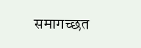समागच्छत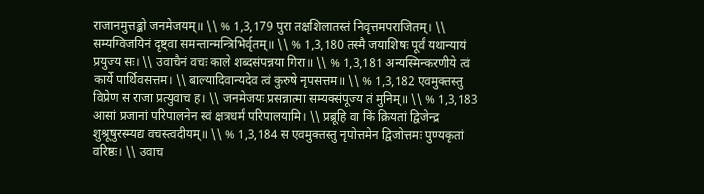राजानमुत्तङ्को जनमेजयम्॥ \\ % 1,3,179 पुरा तक्षशिलातस्तं निवृत्तमपराजितम्। \\ सम्यग्विजयिनं दृष्ट्वा समन्तान्मन्त्रिभिर्वृतम्॥ \\ % 1,3,180 तस्मै जयाशिषः पूर्वं यथान्यायं प्रयुज्य सः। \\ उवाचैनं वचः काले शब्दसंपन्नया गिरा॥ \\ % 1,3,181 अन्यस्मिन्करणीये त्वं कार्ये पार्थिवसत्तम। \\ बाल्यादिवान्यदेव त्वं कुरुषे नृपसत्तम॥ \\ % 1,3,182 एवमुक्तस्तु विप्रेण स राजा प्रत्युवाच ह। \\ जनमेजयः प्रसन्नात्मा सम्यक्संपूज्य तं मुनिम्॥ \\ % 1,3,183 आसां प्रजानां परिपालनेन स्वं क्षत्रधर्मं परिपालयामि। \\ प्रब्रूहि वा किं क्रियतां द्विजेन्द्र शुश्रूषुरस्म्यद्य वचस्त्वदीयम्॥ \\ % 1,3,184 स एवमुक्तस्तु नृपोत्तमेन द्विजोत्तमः पुण्यकृतां वरिष्ठः। \\ उवाच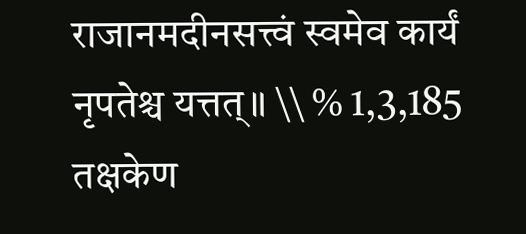राजानमदीनसत्त्वं स्वमेव कार्यं नृपतेश्च यत्तत्॥ \\ % 1,3,185 तक्षकेण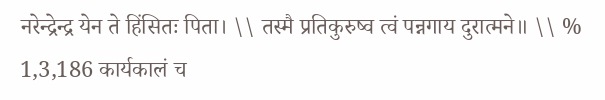नरेन्द्रेन्द्र येन ते हिंसितः पिता। \\ तस्मै प्रतिकुरुष्व त्वं पन्नगाय दुरात्मने॥ \\ % 1,3,186 कार्यकालं च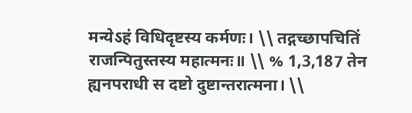मन्येऽहं विधिदृष्टस्य कर्मणः। \\ तद्गच्छापचितिं राजन्पितुस्तस्य महात्मनः॥ \\ % 1,3,187 तेन ह्यनपराधी स दष्टो दुष्टान्तरात्मना। \\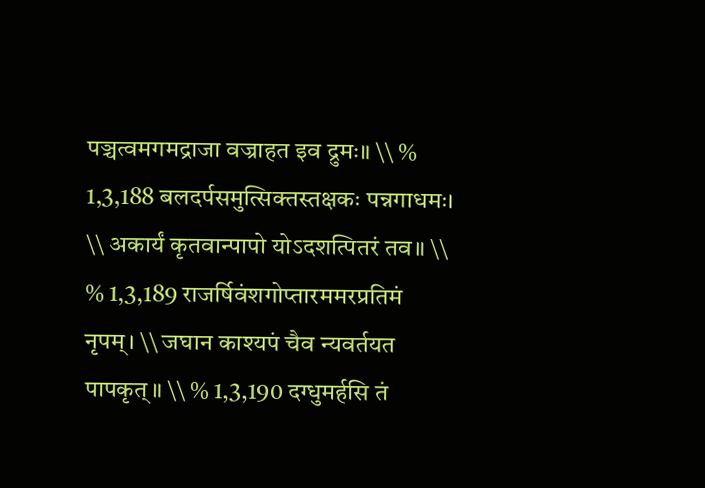पञ्चत्वमगमद्राजा वज्राहत इव द्रुमः॥ \\ % 1,3,188 बलदर्पसमुत्सिक्तस्तक्षकः पन्नगाधमः। \\ अकार्यं कृतवान्पापो योऽदशत्पितरं तव॥ \\ % 1,3,189 राजर्षिवंशगोप्तारममरप्रतिमं नृपम्। \\ जघान काश्यपं चैव न्यवर्तयत पापकृत्॥ \\ % 1,3,190 दग्धुमर्हसि तं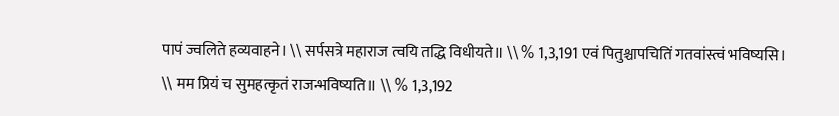पापं ज्वलिते हव्यवाहने। \\ सर्पसत्रे महाराज त्वयि तद्धि विधीयते॥ \\ % 1,3,191 एवं पितुश्चापचितिं गतवांस्त्वं भविष्यसि। \\ मम प्रियं च सुमहत्कृतं राजन्भविष्यति॥ \\ % 1,3,192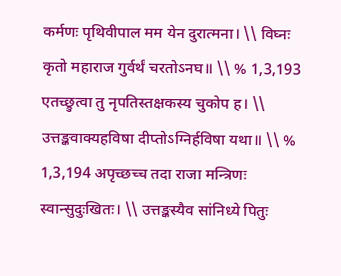कर्मणः पृथिवीपाल मम येन दुरात्मना। \\ विघ्नः कृतो महाराज गुर्वर्थं चरतोऽनघ॥ \\ % 1,3,193 एतच्छ्रुत्वा तु नृपतिस्तक्षकस्य चुकोप ह। \\ उत्तङ्कवाक्यहविषा दीप्तोऽग्निर्हविषा यथा॥ \\ % 1,3,194 अपृच्छच्च तदा राजा मन्त्रिणः स्वान्सुदुःखितः। \\ उत्तङ्कस्यैव सांनिध्ये पितुः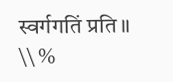स्वर्गगतिं प्रति॥ \\ %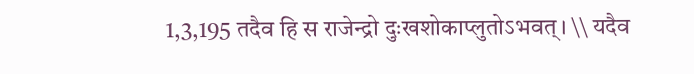1,3,195 तदैव हि स राजेन्द्रो दुःखशोकाप्लुतोऽभवत्। \\ यदैव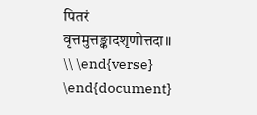पितरं वृत्तमुत्तङ्कादशृणोत्तदा॥ \\ \end{verse} \end{document}